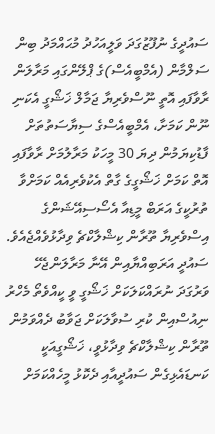ސައުދީގެ ނުފޫޒުގަދަ ވަލީއަހުދު މުޙައްމަދު ބިން ސަލްމާން (އެމްބީއެސް)ގެ ޕްލޭންގައި މަރާލަން ރާވާފައި އޮތީ ނޫސްވެރިޔާ ޖަމާލް ޚަޝޯގީ އެކަނި ނޫން ކަމަށާ، އެމްބީއެސްގެ ސިޔާސަތުތަށް ފާޑުކިޔަމުން ދިޔަ 30 މީހަކު މަރާލުމަށް ރާވާފައި އޮތް ކަމަށް ޚަޝޯގީގެ ގާތް އެކުވެރިއެއް ކަމަށްވާ ތުރުކީގެ އަރަބް މީޑިއާ އެސޯސިއޭޝަންގެ އިސްވެރިޔާ ތޫރާން ކިޝްލާކްޗެ ވިދާޅުވެއްޖެއެވެ.
ސައުދީ އަރަބިއްޔާއިން އޭނާ މަރާލަންޖެހޭ ވަރުގަދަ ނުރައްކަލަކަށް ޚަޝޯގީ ވީ ކީއްވެތޯ މެހްރު ނިއުސްއިން ކުރި ސުވާލަކަށް ޖަވާބު ދެއްވަމުން ތޫރާން ކިޝްލާކްޗެ ވިދާޅުވީ، ޚަޝޯގީއަކީ ކަނޑައެޅިގެން ސައުދީއާއި ދެކޮޅު މީހެއްކަމަށް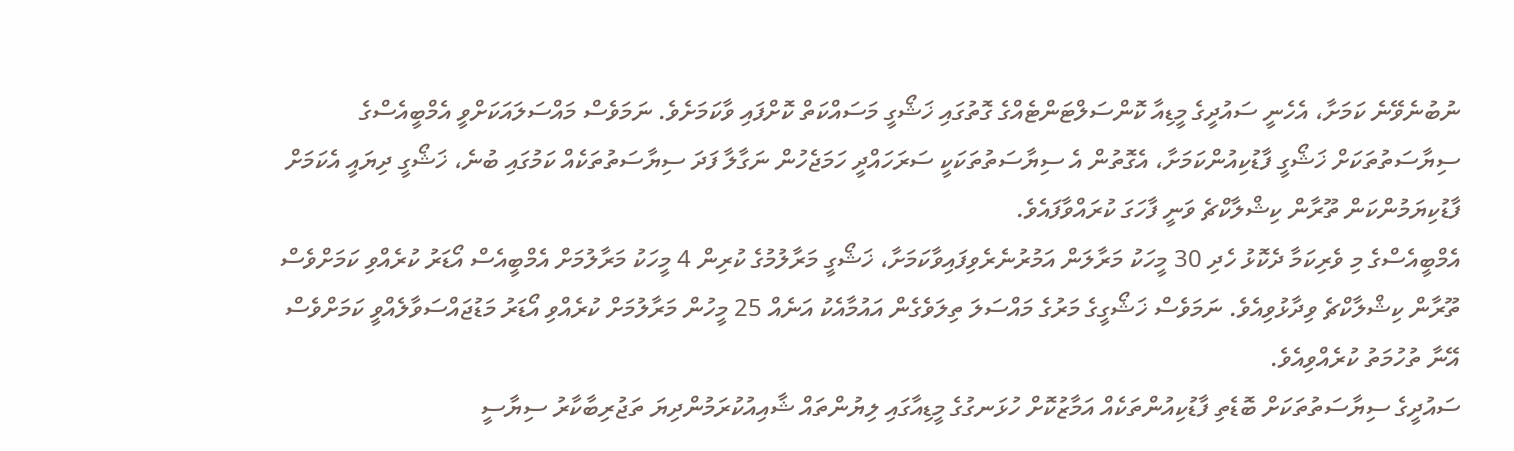ނުބުނެވޭނެ ކަމަށާ، އެހެނީ ސައުދީގެ މީޑިއާ ކޮންސަލްޓަންޓެއްގެ ގޮތުގައި ޚަޝޯގީ މަސައްކަތް ކޮށްފައި ވާކަމަށެވެ. ނަމަވެސް މައްސަލައަކަށްވީ އެމްބީއެސްގެ ސިޔާސަތުތަކަށް ޚަޝޯގީ ފާޑުކިއުންކަމަށާ، އެގޮތުން އެ ސިޔާސަތުތަކަކީ ސަރަހައްދީ ހަމަޖެހުން ނަގާލާ ފަދަ ސިޔާސަތުތަކެއް ކަމުގައި ބުނެ، ޚަޝޯގީ ދިޔައީ އެކަމަށް ފާޑުކިޔަމުންކަން ތޫރާން ކިޝްލާކްޗެ ވަނީ ފާހަގަ ކުރައްވާފައެވެ.
އެމްބީއެސްގެ މި ވެރިކަމާ ދެކޮޅު ހެދި 30 މީހަކު މަރާލަން އަމުރުނެރެވިފައިވާކަމަށާ، ޚަޝޯގީ މަރާލުމުގެ ކުރިން 4 މީހަކު މަރާލުމަށް އެމްބީއެސް އޯޑަރު ކުރެއްވި ކަމަށްވެސް ތޫރާން ކިޝްލާކްޗެ ވިދާޅުވިއެވެ. ނަމަވެސް ޚަޝޯގީގެ މަރުގެ މައްސަލަ ތިލަވެގެން އައުމާއެކު އަނެއް 25 މީހުން މަރާލުމަށް ކުރެއްވި އޯޑަރު މަޑުޖައްސަވާލެއްވީ ކަމަށްވެސް އޭނާ ތުހުމަތު ކުރެއްވިއެވެ.
ސައުދީގެ ސިޔާސަތުތަކަށް ބޮޑެތި ފާޑުކިއުންތަކެއް އަމާޒުކޮށް ހުޅަނގުގެ މީޑިއާގައި ލިޔުންތައް ޝާއިއުކުރަމުންދިޔަ ތަޖުރިބާކާރު ސިޔާސީ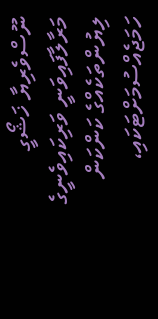ނޫސްވެރިޔާ ޚަޝޯގީ މަރާލާފައިވަނީ ވަރިކައިވެނީގެ ލިޔުންތަކެއްގެ ކަންކަން ހަމަޖެއްސުމަށްޓަކައި،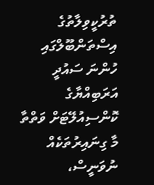ތުރުކީވިލާތުގެ އިސްތަންބޫލްގައި ހުންނަ ސައުދީ އަރަބިއްޔާގެ ކޮންސިއުލޭޓަށް ވަތްތާ މާ ގިނައިރުތަކެއް ނުވަނީސް،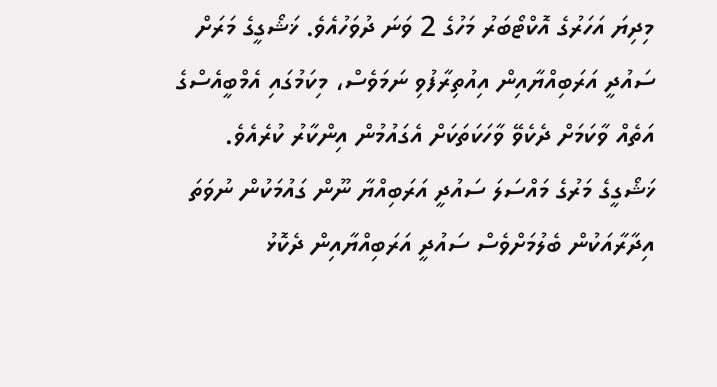މިދިޔަ އަހަރުގެ އޮކްޓޯބަރު މަހުގެ 2 ވަނަ ދުވަހުއެވެ. ޚަޝޯގީގެ މަރަށް ސައުދީ އަރަބިއްޔާއިން އިއުތިރާފުވި ނަމަވެސް، މިކަމުގައި އެމްބީއެސްގެ އަތެއް ވާކަމަށް ދެކެވޭ ވާހަކަތަކަށް އެގައުމުން އިންކާރު ކުރެއެވެ. ޚަޝޯގީގެ މަރުގެ މައްސަލަ ސައުދީ އަރަބިއްޔާ ނޫން ގައުމަކުން ނުވަތަ އިދާރާއަކުން ބެލުމަށްވެސް ސައުދީ އަރަބިއްޔާއިން ދެކޮޅު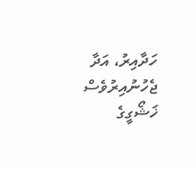ހަދާއިރު، އަދާ ޖެހުނުއިރުވެސް ޚަޝޯގީގެ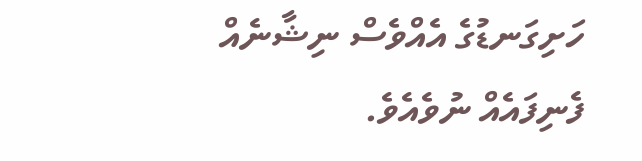ހަށިގަނޑުގެ އެއްވެސް ނިޝާނެއް ފެނިފައެއް ނުވެއެވެ.